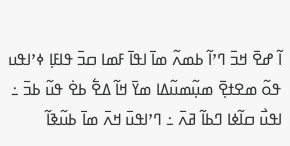ߊ߬ ߝߐ߫ ߞߏ߫ ߣߴߊ߬ ߕߘߍ߬ ߘߊ߫ ߊߟߊ߫ ߓߘߊ ߛߏ߫ ߟߊߓߊ߲ ߦߴߊߟߎ ߟߋ߬ ߘߐߙߐ߲߫ ߘߎ߲߬ߘߎ߬ߡߊ ߘߌ߫ ߞߊ߬ ߡߐ߱ ߕߐ߭ ߟߎ߬ ߕߏ߫ ߸ ߊߟߎ߯ ߛߊ߬ߦߊ ߣߕߊ߬ ߥߍ߫ ߸ ߣߴߊߟߎ߫ ߞߍ߫ ߘߊ߫ ߕߎ߬ߢߊ߬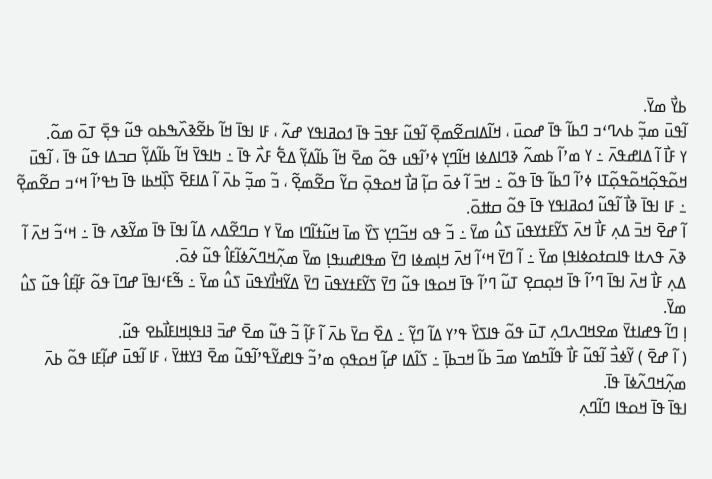ߕߌ߯ ߘߌ߫.
ߊ߬ߟߎ߫ ߘߏ߲߬ ߕߍߣߵߏ ߣߕߊ߬ ߟߊ߫ ߝߋߎ߫ ، ߞߊ߬ߡߊߛߐ߬ߘߐ߲߫ ߊ߬ߟߎ߬ ߓߟߏ߫ ߟߊ߫ ߗߋߥߊߟߌ ߝߍ߬ ، ߓߊ ߊߟߊ߫ ߞߊ߬ ߕߐ߬ߢߍ߰ߒߕߋ ߟߎ߬ ߟߐ߲߫ ߠߋ߫ ߘߋ߬.
ߌ ߓߊ߯ ߊ߬ ߡߊߝߟߍ߫ ߸ ߌ ߘߴߊ߬ ߕߘߍ߬ ߢߣߊߡߦߊ ߞߊ߬ߣߌ߲ ߦߴߊ߬ߟߎ ߟߋ߬ ߘߐ߫ ߞߊ߬ ߕߊ߬ߡߌ߲߬ ߡߐ߱ ߓߍ߯ ߟߊ߫ ߸ ߤߊߟߌ߫ ߞߊ߬ ߕߊ߬ߡߌ߲߬ ߛߏߡߊ ߟߎ߬ ߟߊ߫ ، ߊ߬ߟߎ߫ ߞߋ߬ߟߋ߲߬ߞߋ߬ߟߋ߲߬ߠߊ ߦߴߊ߬ ߣߕߊ߬ ߟߊ߫ ߟߋ߬ ߸ ߞߏ߫ ߊ߬ ߦߋ߫ ߛߊ߲߬ ߥߊ߯ ߞߋߟߋ߲߫ ߛߌ߬ ߛߐ߬ߘߐ߲߬ ، ߏ߬ ߘߏ߲߬ ߕߍ߫ ߊ߬ ߡߊߓߐ߫ ߖߊ߲߰ߞߕߊ ߟߊ߫ ߤߟߴߊ߬ ߞߵߏ ߛߐ߬ߘߐ߲߬ ߸ ߓߊ ߊߟߊ߫ ߢߊ߯ ߊ߬ߟߎ߬ ߗߋߥߊߟߌ ߟߊ߫ ߟߋ߬ ߛߚߋ߫.
ߊ߬ ߝߐ߫ ߞߏ߫ ߡߍ߲ ߓߊ߯ ߞߍ߫ ߖߌ߬ߓߙߌߟߎ߫ ߖߎ߮ ߘߌ߫ ߸ ߏ߬ ߟߋ ߞߏ߬ߣߌ߲ ߖߌ߰ ߘߊ߫ ߞߎ߬ߙߊ߬ߣߊ ߘߌ߫ ߌ ߛߣߐ߬ߡߍ ߡߊ߬ ߊߟߊ߫ ߟߊ߫ ߘߌ߬ߢߍ ߟߊ߫ ߸ ߞߵߏ߬ ߞߍ߫ ߊ߬ ߢߍ߫ ߟߍߙߊ ߟߊߛߙߋߦߊߟߊ߲ ߘߌ߫ ߸ ߊ߬ ߣߌ߫ ߞߵߊ߬ ߞߍ߫ ߞߊ߲ߘߦߊ ߣߌ߫ ߘߟߊߝߎߟߊ߲ ߘߌ߫ ߘߍ߲߬ߞߣߍ߬ߦߊ߬ߓߊ߮ ߟߎ߬ ߦߋ߫.
ߡߍ߲ ߓߊ߯ ߞߍ߫ ߊߟߊ߫ ߣߴߊ߬ ߟߊ߫ ߞߋ߲ߛߐ߲ ߠߎ߬ ߣߴߊ߬ ߟߊ߫ ߞߋߟߊ ߟߎ߬ ߣߌ߫ ߖߌ߬ߓߙߌߟߎ߫ ߣߌ߫ ߡߌ߬ߞߊ߯ߌߟߎ߫ ߖߎ߮ ߘߌ߫ ߸ ߒ߬ߓߵߊߟߊ߫ ߝߣߊ߫ ߟߋ߬ ߓߊ߲߬ߓߊ߮ ߟߎ߬ ߖߎ߮ ߘߌ߫.
ߊ߲ ߣߊ߬ ߟߝߊߙߌ߫ ߘߐߞߣߍߣߍ߲ ߠߎ߫ ߟߋ߬ ߟߊߖߌ߰ ߟߴߌ ߡߊ߬ ߣߌ߲߬ ߸ ߡߐ߰ ߛߌ߫ ߕߍ߫ ߊ߬ ߓߊ߲߬ ߏ߬ ߟߎ߬ ߘߐ߫ ߝߏ߫ ߔߊߟߊ߲ߞߊߓߊ߯ߕߐ ߟߎ߬.
( ߊ߬ ߝߐ߫ ) ߌ߬ߦߏ߯ ߊ߬ߟߎ߬ ߓߊ߯ ߟߊ߬ߤߘߌ ߘߏ߫ ߕߊ߬ ߞߏߕߊ߲߫ ߸ ߖߊ߬ߡߊ ߝߊ߲߬ ߞߋߟߋ߲ ߘߴߏ߬ ߟߊߝߌ߬ߟߴߊ߬ߟߎ߬ ߘߐ߫ ߔߌߚߌ߫ ، ߓߊ ߊ߬ߟߎ߫ ߝߊ߲߬ߓߊ ߟߋ߬ ߕߍ߫ ߘߍ߲߬ߞߣߍ߬ߦߊ߫ ߟߊ߫.
ߊߟߊ߫ ߟߊ߫ ߞߋߟߊ ߣߊ߬ߣߍ߲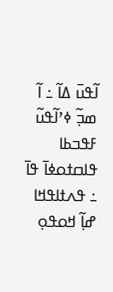ߊ߬ߟߎ߫ ߡߊ߬ ߸ ߊ߬ ߘߏ߲߬ ߦߴߊ߬ߟߎ߬ ߓߟߏߕߊ ߟߊߛߙߋߦߊ߫ ߟߊ߫ ߸ ߟߍߙߊߟߞߊ ߝߊ߲߬ ߞߋߟߋ߲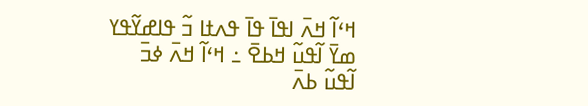ߞߵߊ߬ ߞߍ߫ ߊߟߊ߫ ߟߊ߫ ߟߍߙߊ ߏ߬ ߟߊߝߌ߬ߟߌ ߘߌ߫ ߊ߬ߟߎ߬ ߞߕߐ߫ ߸ ߞߵߊ߬ ߞߍ߫ ߦߏ߫ ߊ߬ߟߎ߬ ߕߍ߫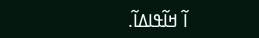ߊ߬ ߞߊ߬ߟߊߡߊ߬.